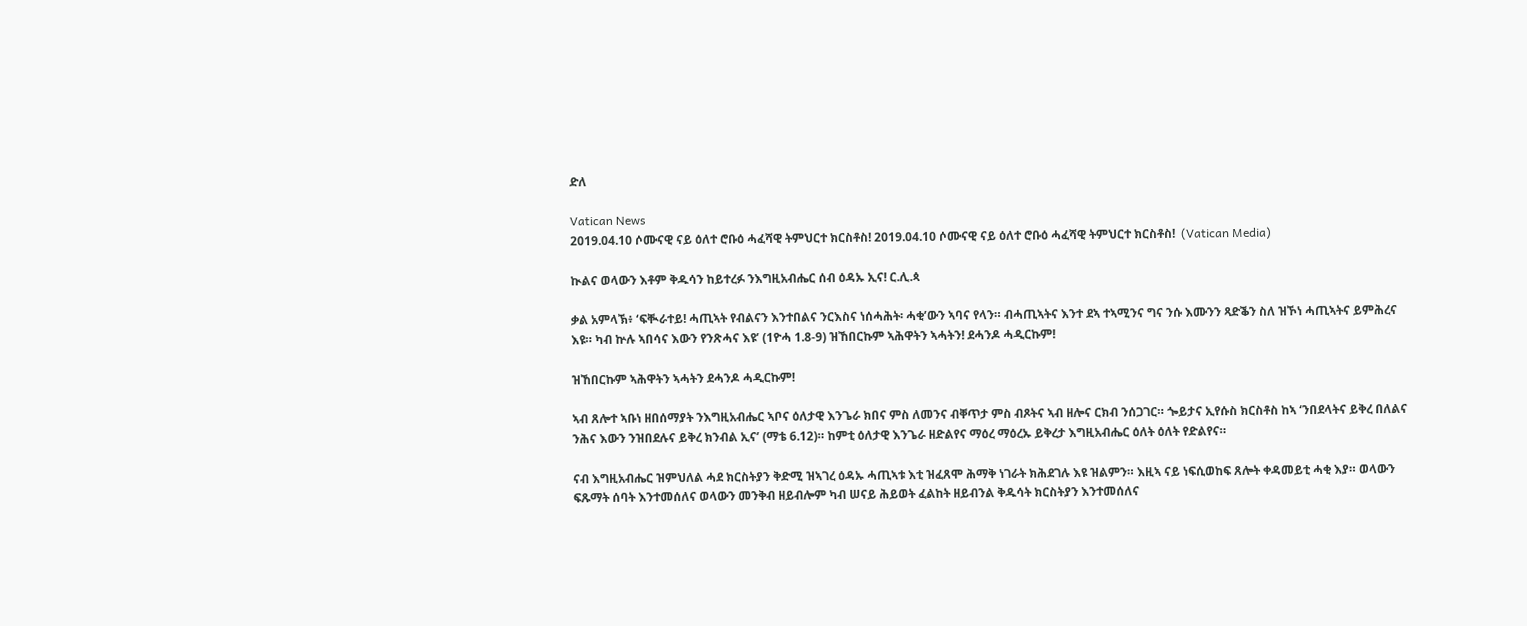ድለ

Vatican News
2019.04.10 ሶሙናዊ ናይ ዕለተ ሮቡዕ ሓፈሻዊ ትምህርተ ክርስቶስ! 2019.04.10 ሶሙናዊ ናይ ዕለተ ሮቡዕ ሓፈሻዊ ትምህርተ ክርስቶስ!  (Vatican Media)

ኲልና ወላውን እቶም ቅዱሳን ከይተረፉ ንእግዚአብሔር ሰብ ዕዳኡ ኢና! ር.ሊ.ጳ

ቃል አምላኽ፥ ‘ፍቚራተይ! ሓጢኣት የብልናን እንተበልና ንርእስና ነሰሓሕት፡ ሓቂ’ውን ኣባና የላን። ብሓጢኣትና እንተ ደኣ ተኣሚንና ግና ንሱ እሙንን ጻድቕን ስለ ዝኾነ ሓጢኣትና ይምሕረና እዩ። ካብ ኵሉ ኣበሳና እውን የንጽሓና እዩ’ (1ዮሓ 1.8-9) ዝኸበርኩም ኣሕዋትን ኣሓትን! ደሓንዶ ሓዲርኩም!

ዝኸበርኩም ኣሕዋትን ኣሓትን ደሓንዶ ሓዲርኩም!

ኣብ ጸሎተ ኣቡነ ዘበሰማያት ንእግዚአብሔር ኣቦና ዕለታዊ እንጌራ ክበና ምስ ለመንና ብቐጥታ ምስ ብጾትና ኣብ ዘሎና ርክብ ንሰጋገር። ጐይታና ኢየሱስ ክርስቶስ ከኣ ‘ንበደላትና ይቅረ በለልና ንሕና እውን ንዝበደሉና ይቅረ ክንብል ኢና’ (ማቴ 6.12)። ከምቲ ዕለታዊ እንጌራ ዘድልየና ማዕረ ማዕረኡ ይቅረታ እግዚአብሔር ዕለት ዕለት የድልየና።

ናብ እግዚአብሔር ዝምህለል ሓደ ክርስትያን ቅድሚ ዝኣገረ ዕዳኡ ሓጢኣቱ እቲ ዝፈጸሞ ሕማቅ ነገራት ክሕደገሉ እዩ ዝልምን። እዚኣ ናይ ነፍሲወከፍ ጸሎት ቀዳመይቲ ሓቂ እያ። ወላውን ፍጹማት ሰባት እንተመሰለና ወላውን መንቅብ ዘይብሎም ካብ ሠናይ ሕይወት ፈልከት ዘይብንል ቅዱሳት ክርስትያን እንተመሰለና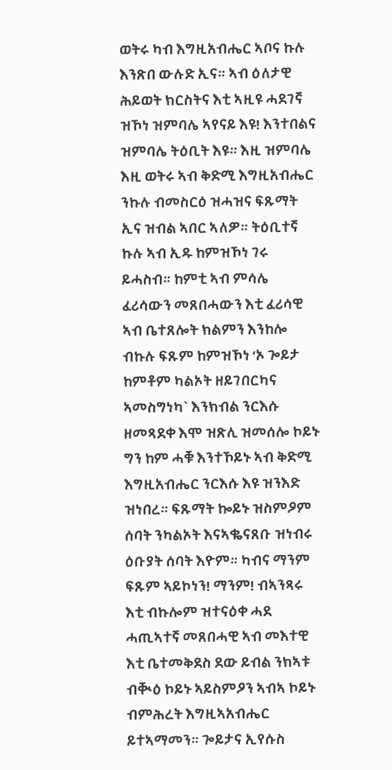ወትሩ ካብ እግዚአብሔር ኣቦና ኩሉ እንጽበ ውሉድ ኢና። ኣብ ዕለታዊ ሕይወት ክርስትና እቲ ኣዚዩ ሓደገኛ ዝኾነ ዝምባሌ ኣየናይ እዩ! እንተበልና ዝምባሌ ትዕቢት እዩ። እዚ ዝምባሌ እዚ ወትሩ ኣብ ቅድሚ እግዚአብሔር ንኩሉ ብመስርዕ ዝሓዝና ፍጹማት ኢና ዝብል ኣበር ኣለዎ። ትዕቢተኛ ኩሉ ኣብ ኢዱ ከምዝኾነ ገሩ ይሓስብ። ከምቲ ኣብ ምሳሌ ፈሪሳውን መጸበሓውን እቲ ፈሪሳዊ ኣብ ቤተጸሎት ክልምን እንከሎ ብኩሉ ፍጹም ከምዝኾነ ‘ኦ ጐይታ ከምቶም ካልኦት ዘይገበርካና ኣመስግነካ` እንክብል ንርእሱ ዘመጻደቀ እሞ ዝጽሊ ዝመሰሎ ኮይኑ ግን ከም ሓቑ እንተኾይኑ ኣብ ቅድሚ እግዚአብሔር ንርእሱ እዩ ዝንእድ ዝነበረ። ፍጹማት ኰይኑ ዝስምዖም ሰባት ንካልኦት እናኣቈናጸቡ ዝነብሩ ዕቡያት ሰባት እዮም። ካብና ማንም ፍጹም ኣይኮነን! ማንም! ብኣንጻሩ እቲ ብኩሎም ዝተናዕቀ ሓደ ሓጢኣተኛ መጸበሓዊ ኣብ መእተዊ እቲ ቤተመቅደስ ደው ይብል ንክኣቱ ብቚዕ ኮይኑ ኣይስምዖን ኣብኣ ኮይኑ ብምሕረት እግዚኣአብሔር ይተኣማመን። ጐይታና ኢየሱስ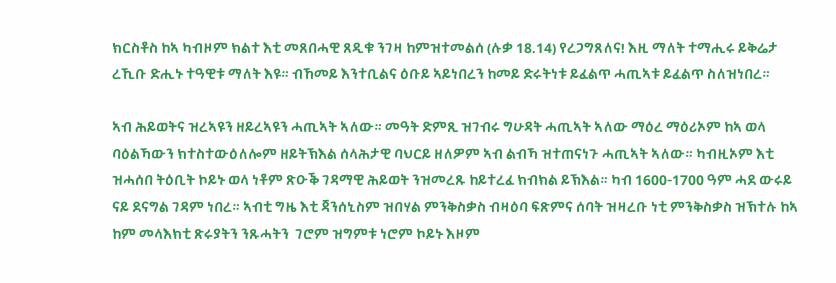ክርስቶስ ከኣ ካብዞም ክልተ እቲ መጸበሓዊ ጸዲቁ ንገዛ ከምዝተመልሰ (ሉቃ 18.14) የረጋግጸለና! እዚ ማለት ተማሒሩ ይቅሬታ ረኺቡ ድሒኑ ተዓዊቱ ማለት እዩ። ብኸመይ እንተቢልና ዕቡይ ኣይነበረን ከመይ ድሩትነቱ ይፈልጥ ሓጢኣቱ ይፈልጥ ስለዝነበረ።

ኣብ ሕይወትና ዝረኣዩን ዘይረኣዩን ሓጢኣት ኣለው። መዓት ድምጺ ዝገብሩ ግሁዳት ሓጢኣት ኣለው ማዕረ ማዕሪኦም ከኣ ወላ ባዕልኻውን ክተስተውዕለሎም ዘይትኽእል ሰላሕታዊ ባህርይ ዘለዎም ኣብ ልብኻ ዝተጠናነጉ ሓጢኣት ኣለው። ካብዚኦም እቲ ዝሓሰበ ትዕቢት ኮይኑ ወላ ነቶም ጽዑቕ ገዳማዊ ሕይወት ንዝመረጹ ከይተረፈ ክብክል ይኽእል። ካብ 1600-1700 ዓም ሓደ ውሩይ ናይ ደናግል ገዳም ነበረ። ኣብቲ ግዜ እቲ ጃንሰኒስም ዝበሃል ምንቅስቃስ ብዛዕባ ፍጽምና ሰባት ዝዛረቡ ነቲ ምንቅስቃስ ዝኽተሉ ከኣ ከም መላእክቲ ጽሩያትን ንጹሓትን  ገሮም ዝግምቱ ነሮም ኮይኑ እዞም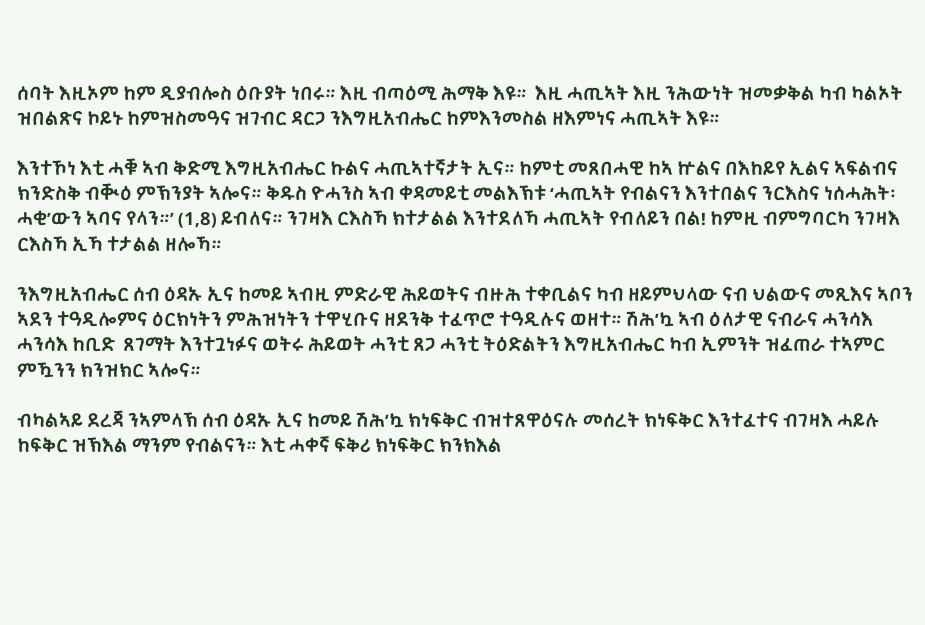ሰባት እዚኦም ከም ዲያብሎስ ዕቡያት ነበሩ። እዚ ብጣዕሚ ሕማቅ እዩ።  እዚ ሓጢኣት እዚ ንሕውነት ዝመቃቅል ካብ ካልኦት ዝበልጽና ኮይኑ ከምዝስመዓና ዝገብር ዳርጋ ንእግዚአብሔር ከምእንመስል ዘእምነና ሓጢኣት እዩ።

እንተኾነ እቲ ሓቑ ኣብ ቅድሚ እግዚአብሔር ኩልና ሓጢኣተኛታት ኢና። ከምቲ መጸበሓዊ ከኣ ኵልና በእከይየ ኢልና ኣፍልብና ክንድስቅ ብቚዕ ምኽንያት ኣሎና። ቅዱስ ዮሓንስ ኣብ ቀዳመይቲ መልእኽቱ ‘ሓጢኣት የብልናን እንተበልና ንርእስና ነሰሓሕት፡ ሓቂ’ውን ኣባና የላን።’ (1,8) ይብለና። ንገዛእ ርእስኻ ክተታልል እንተደለኻ ሓጢኣት የብለይን በል! ከምዚ ብምግባርካ ንገዛእ ርእስኻ ኢኻ ተታልል ዘሎኻ።

ንእግዚአብሔር ሰብ ዕዳኡ ኢና ከመይ ኣብዚ ምድራዊ ሕይወትና ብዙሕ ተቀቢልና ካብ ዘይምህላው ናብ ህልውና መጺእና ኣቦን ኣደን ተዓዲሎምና ዕርክነትን ምሕዝነትን ተዋሂቡና ዘደንቅ ተፈጥሮ ተዓዲሉና ወዘተ። ሽሕ’ኳ ኣብ ዕለታዊ ናብራና ሓንሳእ ሓንሳእ ከቢድ  ጸገማት እንተጓነፉና ወትሩ ሕይወት ሓንቲ ጸጋ ሓንቲ ትዕድልትን እግዚአብሔር ካብ ኢምንት ዝፈጠራ ተኣምር ምዃንን ክንዝክር ኣሎና።

ብካልኣይ ደረጃ ንኣምላኽ ሰብ ዕዳኡ ኢና ከመይ ሽሕ’ኳ ክነፍቅር ብዝተጸዋዕናሉ መሰረት ክነፍቅር እንተፈተና ብገዛእ ሓይሉ ከፍቅር ዝኽእል ማንም የብልናን። እቲ ሓቀኛ ፍቅሪ ክነፍቅር ክንክእል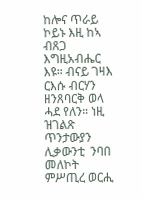ከሎና ጥራይ ኮይኑ እዚ ከኣ ብጸጋ እግዚአብሔር እዩ። ብናይ ገዛእ ርእሱ ብርሃን ዘንጸባርቅ ወላ ሓደ የለን። ነዚ ዝገልጽ ጥንታውያን ሊቃውንቲ  ንባበ መለኮት  ምሥጢረ ወርሒ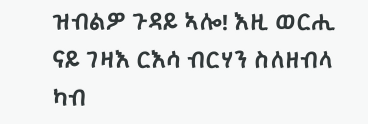ዝብልዎ ጉዳይ ኣሎ! እዚ ወርሒ ናይ ገዛእ ርእሳ ብርሃን ስለዘብላ ካብ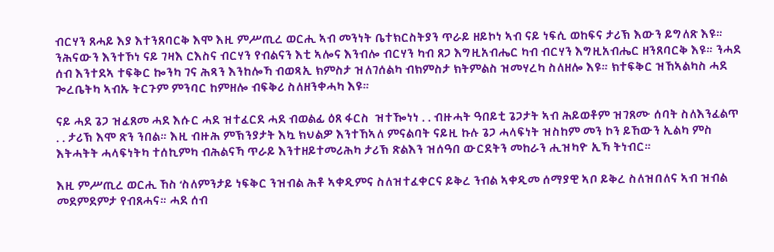ብርሃን ጸሓይ እያ እተንጸባርቅ እሞ እዚ ምሥጢረ ወርሒ ኣብ መንነት ቤተክርስትያን ጥራይ ዘይኮነ ኣብ ናይ ነፍሲ ወከፍና ታሪኽ እውን ይግለጽ እዩ። ንሕናውን እንተኾነ ናይ ገዛእ ርእስና ብርሃን የብልናን እቲ ኣሎና እንብሎ ብርሃን ካብ ጸጋ እግዚአብሔር ካብ ብርሃን እግዚአብሔር ዘንጸባርቅ እዩ። ንሓደ ሰብ እንተደኣ ተፍቅር ኰንካ ገና ሕጻን እንከሎኻ ብወጻኢ ክምስታ ዝለገሰልካ ብክምስታ ክትምልስ ዝመሃረካ ስለዘሎ እዩ። ክተፍቅር ዝኸኣልካስ ሓደ ጐረቤትካ ኣብኡ ትርጉም ምንባር ከምዘሎ ብፍቅሪ ስለዘንቀሓካ እዩ።

ናይ ሓደ ጌጋ ዝፈጸመ ሓደ እሱር ሓደ ዝተፈርደ ሓደ ብወልፊ ዕጸ ፋርስ  ዝተዀነነ . . ብዙሓት ዓበይቲ ጌጋታት ኣብ ሕይወቶም ዝገጸሙ ሰባት ስለእንፈልጥ . . ታሪኽ እሞ ጽን ንበል። እዚ ብዙሕ ምኽንያታት እኳ ክህልዎ እንተኸኣለ ምናልባት ናይዚ ኩሉ ጌጋ ሓላፍነት ዝስከም መን ኮን ይኸውን ኢልካ ምስ እትሓትት ሓላፍነትካ ተሰኪምካ ብሕልናኻ ጥራይ እንተዘይተመሪሕካ ታሪኽ ጽልእን ዝሰዓበ ውርደትን መከራን ሒዝካዮ ኢኻ ትነብር።

እዚ ምሥጢረ ወርሒ ኸስ ‘ስለምንታይ ነፍቅር ንዝብል ሕቶ ኣቀዲምና ስለዝተፈቀርና ይቅረ ንብል ኣቀዲመ ሰማያዊ ኣቦ ይቅረ ስለዝበለና ኣብ ዝብል መደምደምታ የብጸሓና። ሓደ ሰብ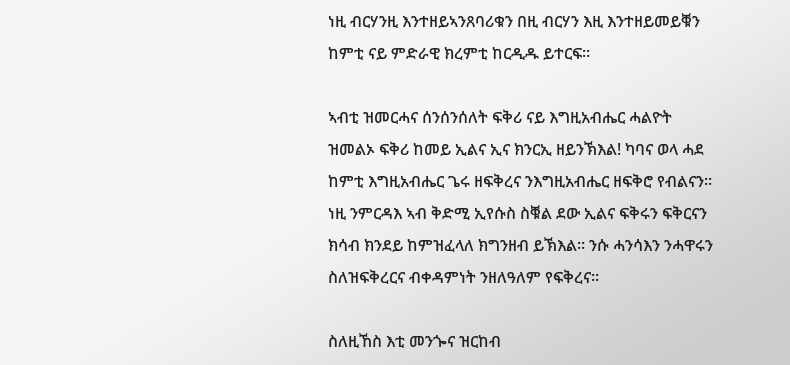ነዚ ብርሃንዚ እንተዘይኣንጸባሪቁን በዚ ብርሃን እዚ እንተዘይመይቑን ከምቲ ናይ ምድራዊ ክረምቲ ከርዲዱ ይተርፍ።

ኣብቲ ዝመርሓና ሰንሰንሰለት ፍቅሪ ናይ እግዚአብሔር ሓልዮት ዝመልኦ ፍቅሪ ከመይ ኢልና ኢና ክንርኢ ዘይንኽእል! ካባና ወላ ሓደ ከምቲ እግዚአብሔር ጌሩ ዘፍቅረና ንእግዚአብሔር ዘፍቅሮ የብልናን። ነዚ ንምርዳእ ኣብ ቅድሚ ኢየሱስ ስቑል ደው ኢልና ፍቅሩን ፍቅርናን ክሳብ ክንደይ ከምዝፈላለ ክግንዘብ ይኽእል። ንሱ ሓንሳእን ንሓዋሩን ስለዝፍቅረርና ብቀዳምነት ንዘለዓለም የፍቅረና።

ስለዚኸስ እቲ መንጐና ዝርከብ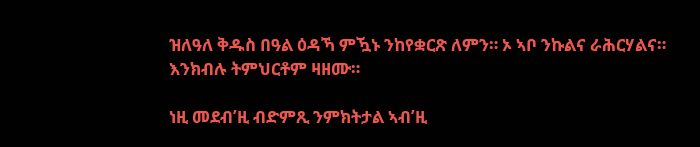ዝለዓለ ቅዱስ በዓል ዕዳኻ ምዃኑ ንከየቋርጽ ለምን። ኦ ኣቦ ንኩልና ራሕርሃልና። እንክብሉ ትምህርቶም ዛዘሙ።

ነዚ መደብ’ዚ ብድምጺ ንምክትታል ኣብ’ዚ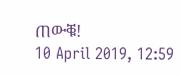ጠውቑ!
10 April 2019, 12:59